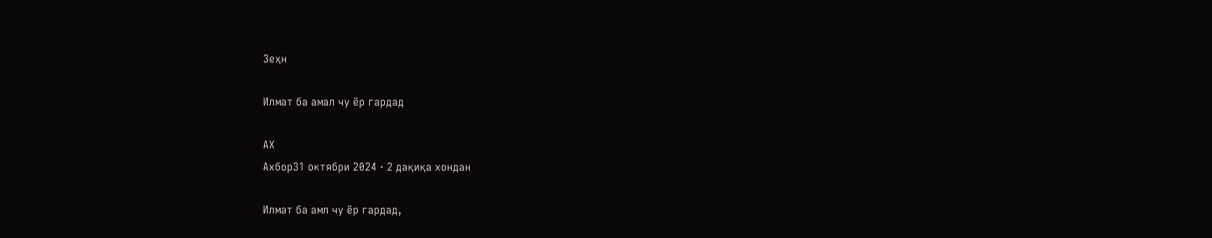Зеҳн

Илмат ба амал чу ёр гардад

АХ
Ахбор31 октябри 2024 · 2 дақиқа хондан

Илмат ба амл чу ёр гардад,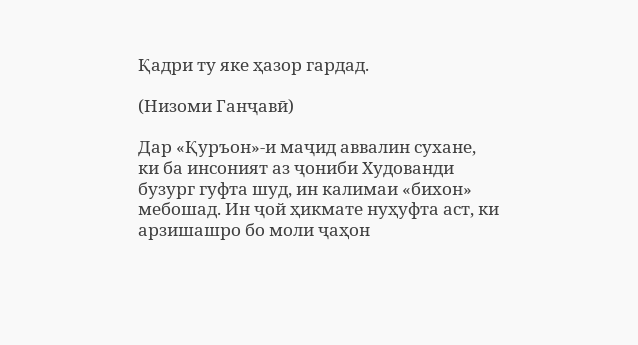Қадри ту яке ҳазор гардад.

(Низоми Ганҷавӣ)

Дар «Қуръон»-и маҷид аввалин сухане, ки ба инсоният аз ҷониби Худованди бузург гуфта шуд, ин калимаи «бихон» мебошад. Ин ҷой ҳикмате нуҳуфта аст, ки арзишашро бо моли ҷаҳон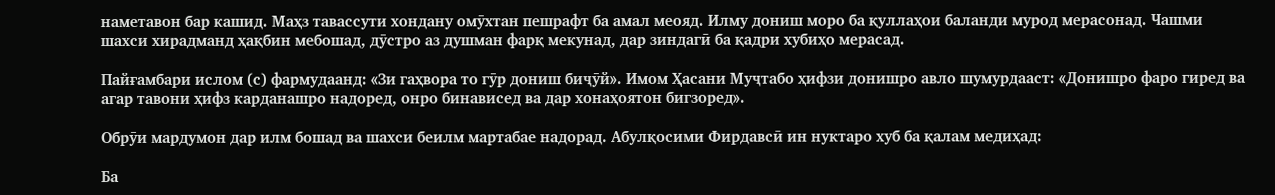наметавон бар кашид. Маҳз тавассути хондану омӯхтан пешрафт ба амал меояд. Илму дониш моро ба қуллаҳои баланди мурод мерасонад. Чашми шахси хирадманд ҳақбин мебошад, дӯстро аз душман фарқ мекунад, дар зиндагӣ ба қадри хубиҳо мерасад.

Пайғамбари ислом (с) фармудаанд: «Зи гаҳвора то гӯр дониш биҷӯй». Имом Ҳасани Муҷтабо ҳифзи донишро авло шумурдааст: «Донишро фаро гиред ва агар тавони ҳифз карданашро надоред, онро бинависед ва дар хонаҳоятон бигзоред».

Обрӯи мардумон дар илм бошад ва шахси беилм мартабае надорад. Абулқосими Фирдавсӣ ин нуктаро хуб ба қалам медиҳад:

Ба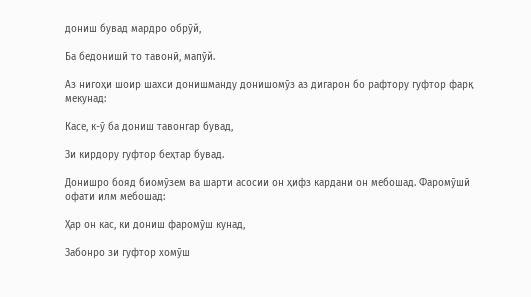дониш бувад мардро обрӯй,

Ба бедонишӣ то тавонӣ, мапӯй.

Аз нигоҳи шоир шахси донишманду донишомӯз аз дигарон бо рафтору гуфтор фарқ мекунад:

Касе, к-ӯ ба дониш тавонгар бувад,

Зи кирдору гуфтор беҳтар бувад.

Донишро бояд биомӯзем ва шарти асосии он ҳифз кардани он мебошад. Фаромӯшӣ офати илм мебошад:

Ҳар он кас, ки дониш фаромӯш кунад,

Забонро зи гуфтор хомӯш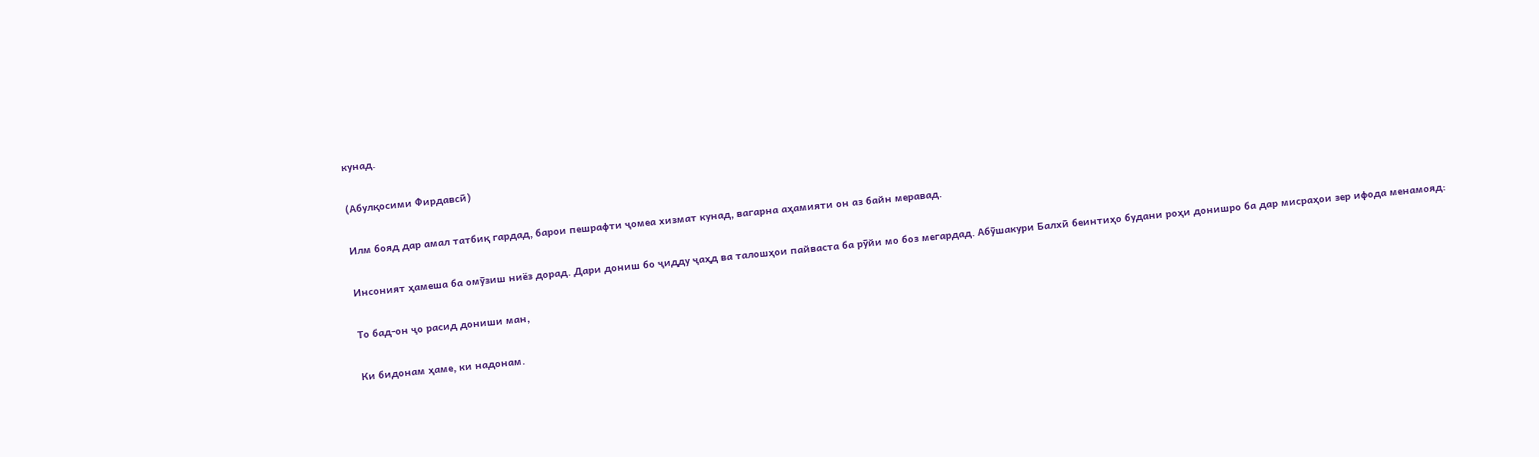кунад.

(Абулқосими Фирдавсӣ)

Илм бояд дар амал татбиқ гардад, барои пешрафти ҷомеа хизмат кунад, вагарна аҳамияти он аз байн меравад.

Инсоният ҳамеша ба омӯзиш ниёз дорад. Дари дониш бо ҷидду ҷаҳд ва талошҳои пайваста ба рӯйи мо боз мегардад. Абӯшакури Балхӣ беинтиҳо будани роҳи донишро ба дар мисраҳои зер ифода менамояд:

То бад-он ҷо расид дониши ман,

Ки бидонам ҳаме, ки надонам.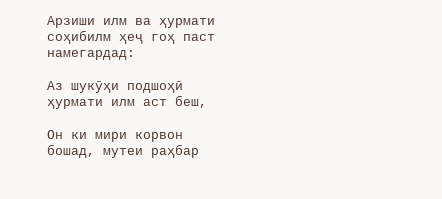Арзиши илм ва ҳурмати соҳибилм ҳеҷ гоҳ паст намегардад:

Аз шукӯҳи подшоҳӣ ҳурмати илм аст беш,

Он ки мири корвон бошад, мутеи раҳбар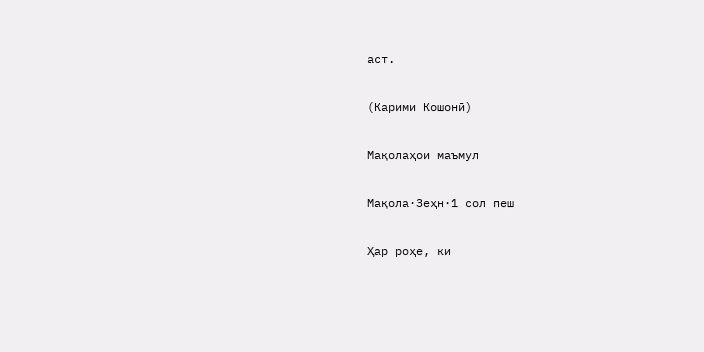аст.

(Карими Кошонӣ)

Мақолаҳои маъмул

Мақола·Зеҳн·1 сол пеш

Ҳар роҳе, ки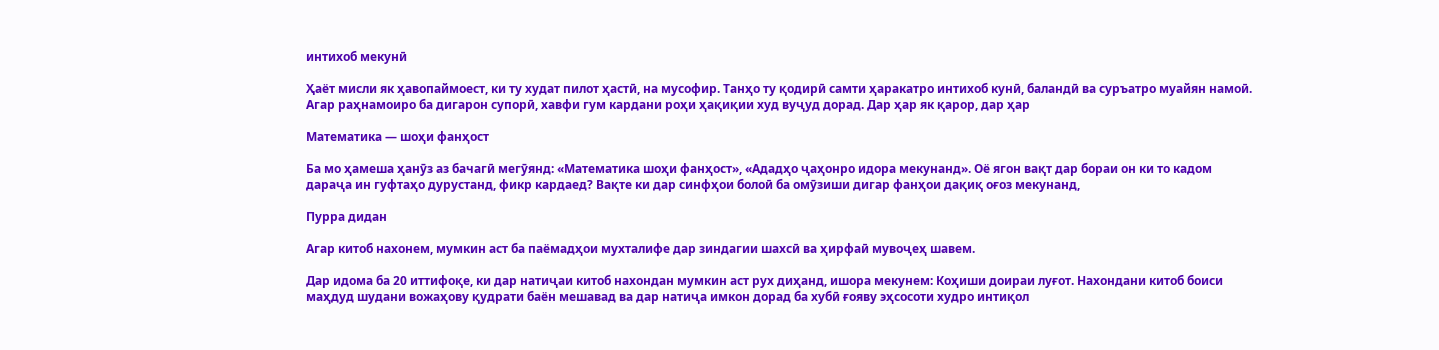интихоб мекунӣ

Ҳаёт мисли як ҳавопаймоест, ки ту худат пилот ҳастӣ, на мусофир. Танҳо ту қодирӣ самти ҳаракатро интихоб кунӣ, баландӣ ва суръатро муайян намоӣ. Агар раҳнамоиро ба дигарон супорӣ, хавфи гум кардани роҳи ҳақиқии худ вуҷуд дорад. Дар ҳар як қарор, дар ҳар

Математика — шоҳи фанҳост

Ба мо ҳамеша ҳанӯз аз бачагӣ мегӯянд: «Математика шоҳи фанҳост», «Ададҳо ҷаҳонро идора мекунанд». Оё ягон вақт дар бораи он ки то кадом дараҷа ин гуфтаҳо дурустанд, фикр кардаед? Вақте ки дар синфҳои болоӣ ба омӯзиши дигар фанҳои дақиқ оғоз мекунанд,

Пурра дидан

Агар китоб нахонем, мумкин аст ба паёмадҳои мухталифе дар зиндагии шахсӣ ва ҳирфаӣ мувоҷеҳ шавем.

Дар идома ба 20 иттифоқе, ки дар натиҷаи китоб нахондан мумкин аст рух диҳанд, ишора мекунем: Коҳиши доираи луғот. Нахондани китоб боиси маҳдуд шудани вожаҳову қудрати баён мешавад ва дар натиҷа имкон дорад ба хубӣ ғояву эҳсосоти худро интиқол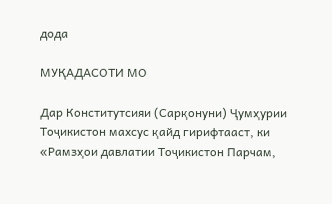дода

МУҚАДАСОТИ МО

Дар Конститутсияи (Сарқонуни) Ҷумҳурии Тоҷикистон махсус қайд гирифтааст, ки «Рамзҳои давлатии Тоҷикистон Парчам,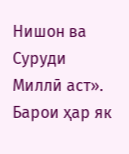Нишон ва Суруди Миллӣ аст». Барои ҳар як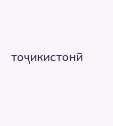тоҷикистонӣ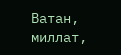Ватан, миллат,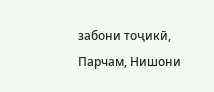забони тоҷикӣ, Парчам, Нишони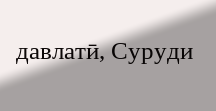давлатӣ, Суруди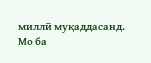миллӣ муқаддасанд. Мо ба